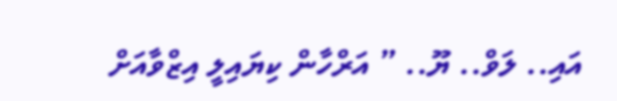އައި.. ލަވް.. ޔޫ.. ” އަރްހާން ކިޔައިލީ އިޒްވާއަށް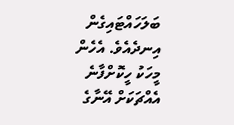ބަލަހައްޓައިގެން އިނދެއެވެ. އެހެން މީހަކު ހީކޮށްފާނެ އެއްޗަކަށް އޭނާގެ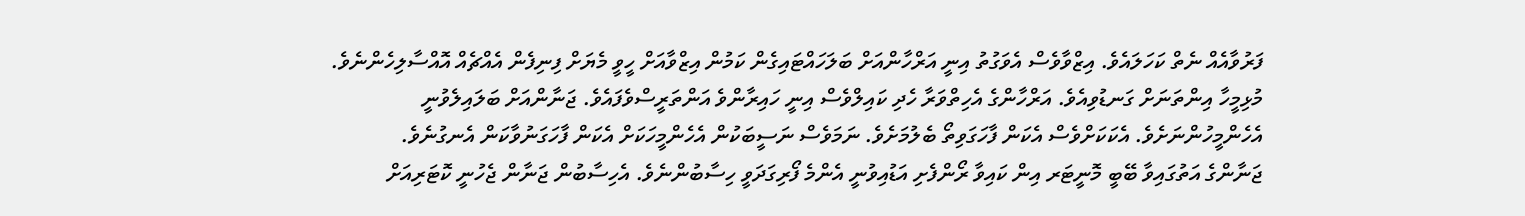ފަރުވާއެއް ނެތް ކަހަލައެވެ. އިޒްވާވެސް އެވަގުތު އިނީ އަރްހާންއަށް ބަލަހައްޓައިގެން ކަމުން އިޒްވާއަށް ހީވީ މެޔަށް ފިނިފެން އެއްޗެއް އޮއްސާލިހެންނެވެ. މުޅިމީހާ އިންތަނަށް ގަނޑުވިއެވެ. އަރްހާންގެ އެހިތްވަރާ ހެދި ކައިލްވެސް އިނީ ހައިރާންވެ އަންތަރީސްވެފައެވެ. ޖަނާންއަށް ބަލައިލެވުނީ އެހެންމީހުންނަށެވެ. އެކަކަށްވެސް އެކަން ފާހަގަވިތޯ ބެލުމަށެވެ. ނަމަވެސް ނަސީބަކުން އެހެންމީހަކަށް އެކަން ފާހަގަނުވާކަން އެނގުނެވެ.
ޖަނާންގެ އަތުގައިވާ ބޭބީ މޮނީޓަރ އިން ކައިވާ ރޯންފެށި އަޑުއިވުނީ އެންމެ ފޯރިގަދަވީ ހިސާބުންނެވެ. އެހިސާބުން ޖަނާން ޖެހުނީ ކޮޓަރިއަށް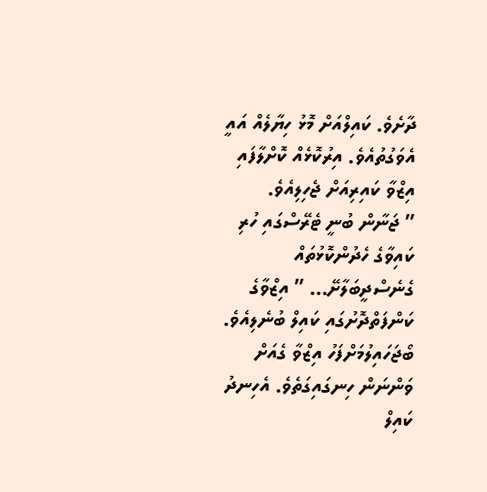ދާށެވެ. ކައިލްއަށް މޮޅު ހިޔާލެއް އައީ އެވަގުތުއެވެ. އިރުކޮޅެއް ކޮށްލާފައި އިޒްވާ ކައިރިއަށް ޖެހިލިއެވެ.
” ޖަނާން ބުނީ ޓެރޭސްގައި ހުރި ކައިވާގެ ހެދުންކޮޅުތައް ގެނެސްދީބަލާށޭ… ” އިޒްވާގެ ކަންފަތްދޮށުގައި ކައިލް ބުނެލިއެވެ. ބޯޖަހައިލުމަށްފަހު އިޒްވާ ގެއަށް ވަންނަން ހިނގައިގަތެވެ. އެހިނދު ކައިލް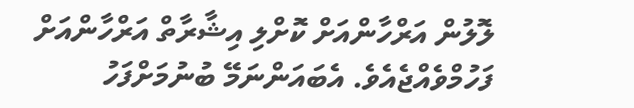ލޮލުން އަރްހާންއަށް ކޮށްލި އިޝާރާތް އަރްހާންއަށް ފަހުމްވެއްޖެއެވެ. އެބައަންނަމޭ ބުނުމަށްފަހު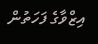އިޒްވާގެ ފަހަތުން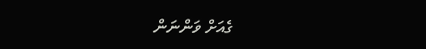ގެއަށް ވަންނަން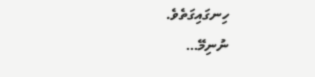ހިނގައިގަތެވެ.
ނުނިމޭ…